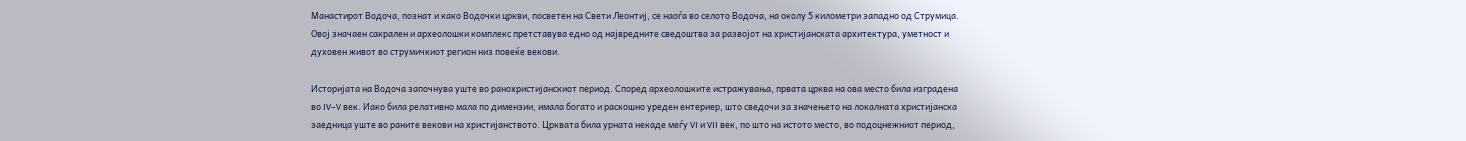Манастирот Водоча, познат и како Водочки цркви, посветен на Свети Леонтиј, се наоѓа во селото Водоча, на околу 5 километри западно од Струмица. Овој значаен сакрален и археолошки комплекс претставува едно од највредните сведоштва за развојот на христијанската архитектура, уметност и духовен живот во струмичкиот регион низ повеќе векови.

Историјата на Водоча започнува уште во ранохристијанскиот период. Според археолошките истражувања, првата црква на ова место била изградена во IV–V век. Иако била релативно мала по димензии, имала богато и раскошно уреден ентериер, што сведочи за значењето на локалната христијанска заедница уште во раните векови на христијанството. Црквата била урната некаде меѓу VI и VII век, по што на истото место, во подоцнежниот период,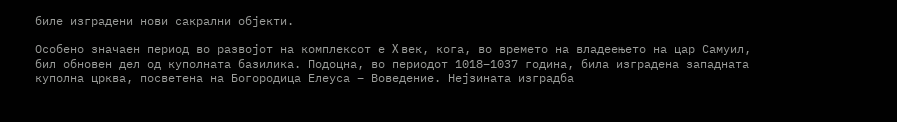биле изградени нови сакрални објекти.

Особено значаен период во развојот на комплексот е X век, кога, во времето на владеењето на цар Самуил, бил обновен дел од куполната базилика. Подоцна, во периодот 1018–1037 година, била изградена западната куполна црква, посветена на Богородица Елеуса – Воведение. Нејзината изградба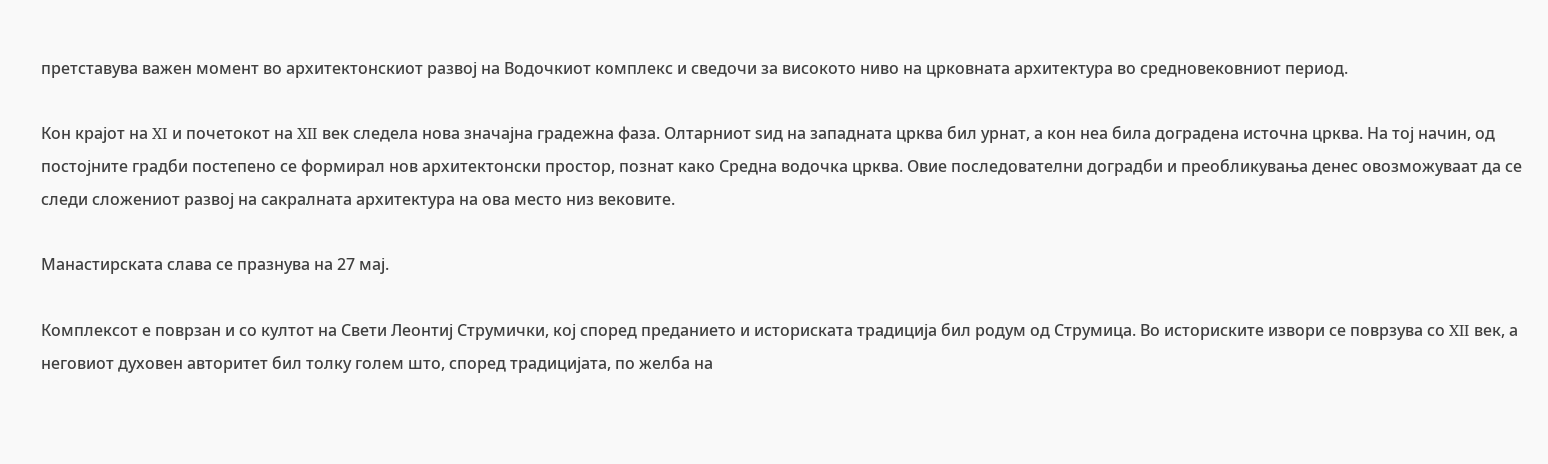претставува важен момент во архитектонскиот развој на Водочкиот комплекс и сведочи за високото ниво на црковната архитектура во средновековниот период.

Кон крајот на XI и почетокот на XII век следела нова значајна градежна фаза. Олтарниот ѕид на западната црква бил урнат, а кон неа била доградена источна црква. На тој начин, од постојните градби постепено се формирал нов архитектонски простор, познат како Средна водочка црква. Овие последователни доградби и преобликувања денес овозможуваат да се следи сложениот развој на сакралната архитектура на ова место низ вековите.

Манастирската слава се празнува на 27 мај.

Комплексот е поврзан и со култот на Свети Леонтиј Струмички, кој според преданието и историската традиција бил родум од Струмица. Во историските извори се поврзува со XII век, а неговиот духовен авторитет бил толку голем што, според традицијата, по желба на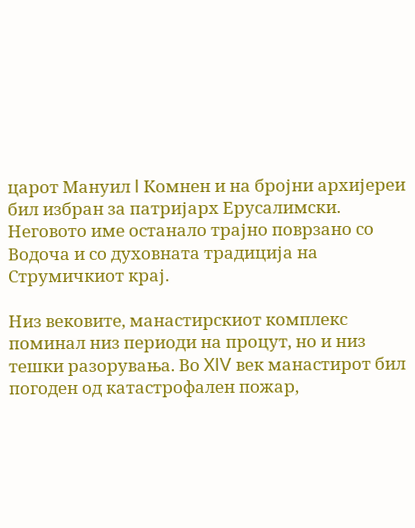царот Мануил I Комнен и на бројни архијереи бил избран за патријарх Ерусалимски. Неговото име останало трајно поврзано со Водоча и со духовната традиција на Струмичкиот крај.

Низ вековите, манастирскиот комплекс поминал низ периоди на процут, но и низ тешки разорувања. Во XIV век манастирот бил погоден од катастрофален пожар,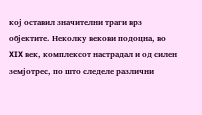кој оставил значителни траги врз објектите. Неколку векови подоцна, во XIX век, комплексот настрадал и од силен земјотрес, по што следеле различни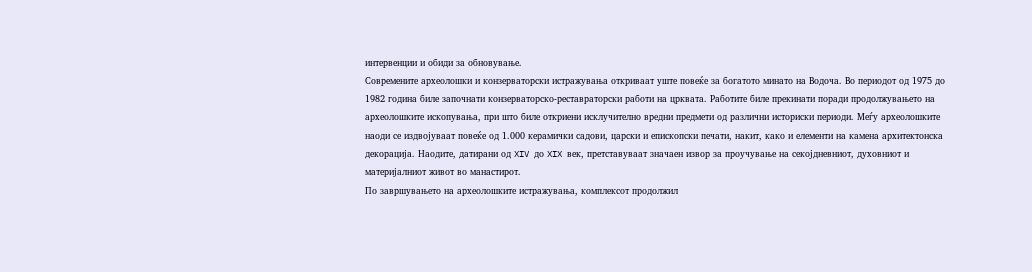интервенции и обиди за обновување.
Современите археолошки и конзерваторски истражувања откриваат уште повеќе за богатото минато на Водоча. Во периодот од 1975 до 1982 година биле започнати конзерваторско-реставраторски работи на црквата. Работите биле прекинати поради продолжувањето на археолошките ископувања, при што биле откриени исклучително вредни предмети од различни историски периоди. Меѓу археолошките наоди се издвојуваат повеќе од 1.000 керамички садови, царски и епископски печати, накит, како и елементи на камена архитектонска декорација. Наодите, датирани од XIV до XIX век, претставуваат значаен извор за проучување на секојдневниот, духовниот и материјалниот живот во манастирот.
По завршувањето на археолошките истражувања, комплексот продолжил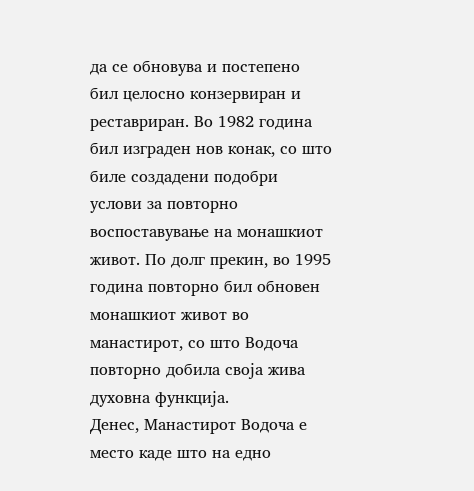да се обновува и постепено бил целосно конзервиран и реставриран. Во 1982 година бил изграден нов конак, со што биле создадени подобри услови за повторно воспоставување на монашкиот живот. По долг прекин, во 1995 година повторно бил обновен монашкиот живот во манастирот, со што Водоча повторно добила своја жива духовна функција.
Денес, Манастирот Водоча е место каде што на едно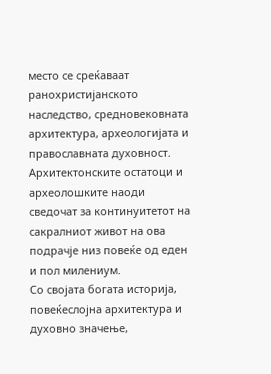место се среќаваат ранохристијанското наследство, средновековната архитектура, археологијата и православната духовност. Архитектонските остатоци и археолошките наоди сведочат за континуитетот на сакралниот живот на ова подрачје низ повеќе од еден и пол милениум.
Со својата богата историја, повеќеслојна архитектура и духовно значење,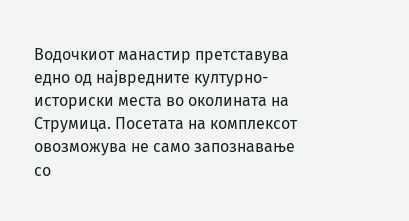Водочкиот манастир претставува едно од највредните културно-историски места во околината на Струмица. Посетата на комплексот овозможува не само запознавање со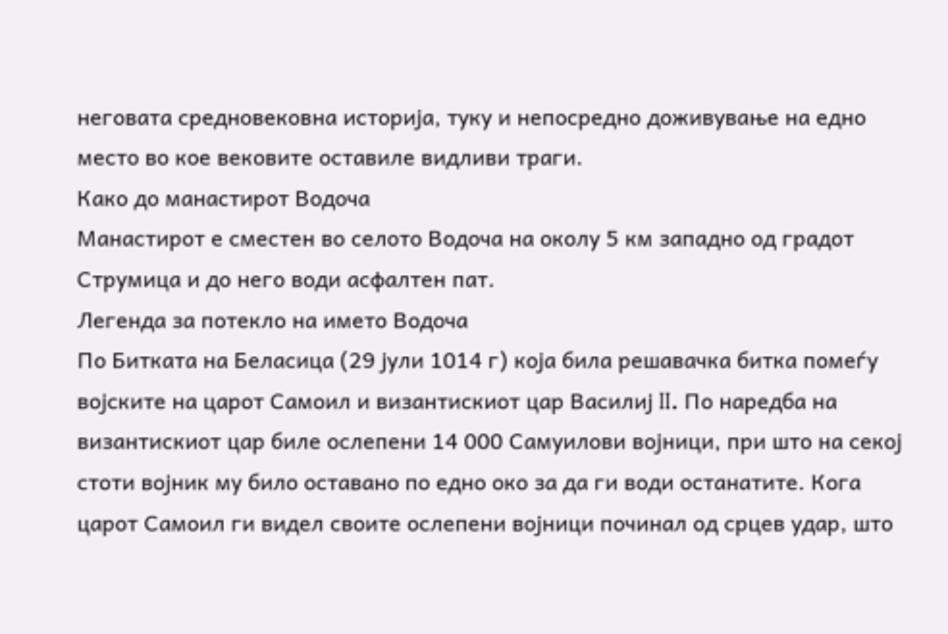неговата средновековна историја, туку и непосредно доживување на едно место во кое вековите оставиле видливи траги.
Како до манастирот Водоча
Манастирот е сместен во селото Водоча на околу 5 км западно од градот Струмица и до него води асфалтен пат.
Легенда за потекло на името Водоча
По Битката на Беласица (29 јули 1014 г) која била решавачка битка помеѓу војските на царот Самоил и византискиот цар Василиј II. По наредба на византискиот цар биле ослепени 14 000 Самуилови војници, при што на секој стоти војник му било оставано по едно око за да ги води останатите. Кога царот Самоил ги видел своите ослепени војници починал од срцев удар, што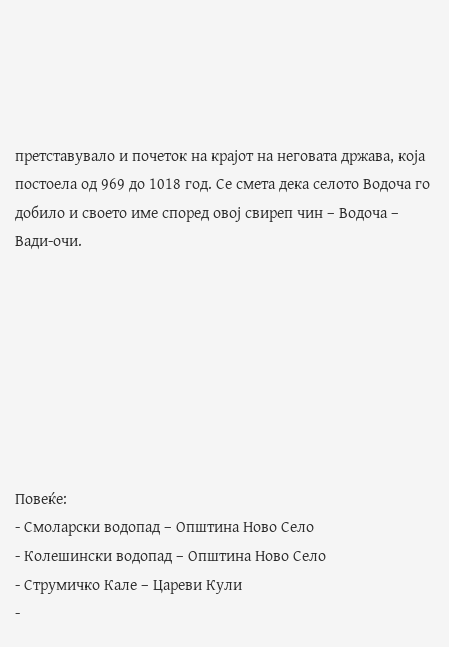претставувало и почеток на крајот на неговата држава, која постоела од 969 до 1018 год. Се смета дека селото Водоча го добило и своето име според овој свиреп чин – Водоча – Вади-очи.








Повеќе:
- Смоларски водопад – Општина Ново Село
- Колешински водопад – Општина Ново Село
- Струмичко Кале – Цареви Кули
-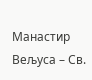Манастир Вељуса – Св.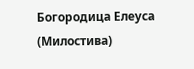Богородица Елеуса (Милостива)